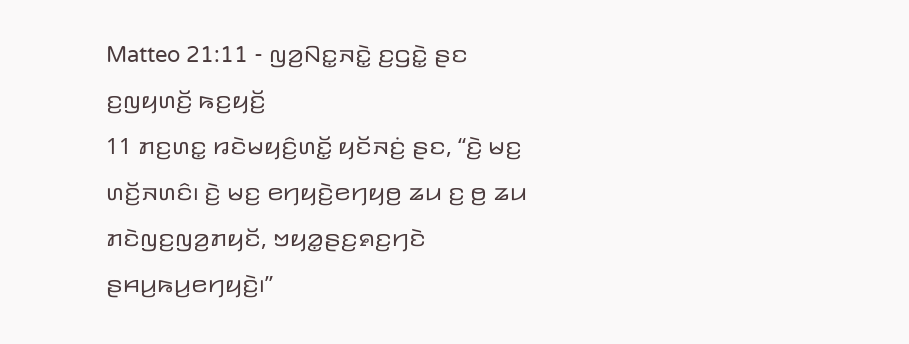Matteo 21:11 - ꤜꤤ꤬ꤡꤢ꤭ꤏꤢꤧ꤭ ꤢ꤬ꤞꤢꤧ꤭ ꤔꤢ ꤢ꤬ꤜꤟꤛꤢꤩ꤬ ꤒꤢ꤬ꤟꤢꤩ꤬
11 ꤊꤢ꤬ꤛꤢ꤭ ꤙꤢꤧꤗꤟꤢꤨ꤬ꤛꤢꤩ꤭ ꤟꤢꤩꤏꤢꤦ꤬ ꤔꤢ, “ꤢꤧ꤬ ꤗꤢ꤬ ꤛꤢꤩ꤬ꤏꤛꤢꤨ꤯ ꤢꤧ꤬ ꤗꤢ꤬ ꤕꤚꤟꤢꤧ꤬ꤕꤚꤟꤥ꤬ ꤘꤣ ꤢ꤬ ꤥ꤬ ꤘꤣ ꤊꤢꤧꤜꤢ꤬ꤜꤤ꤬ꤊꤟꤢꤩ, ꤠꤟꤤ꤭ꤔꤢ꤬ꤎꤢ꤬ꤚꤢꤧ ꤔꤌꤣ꤬ꤒꤣ꤬ꤕꤚꤟꤢꤧ꤬꤯”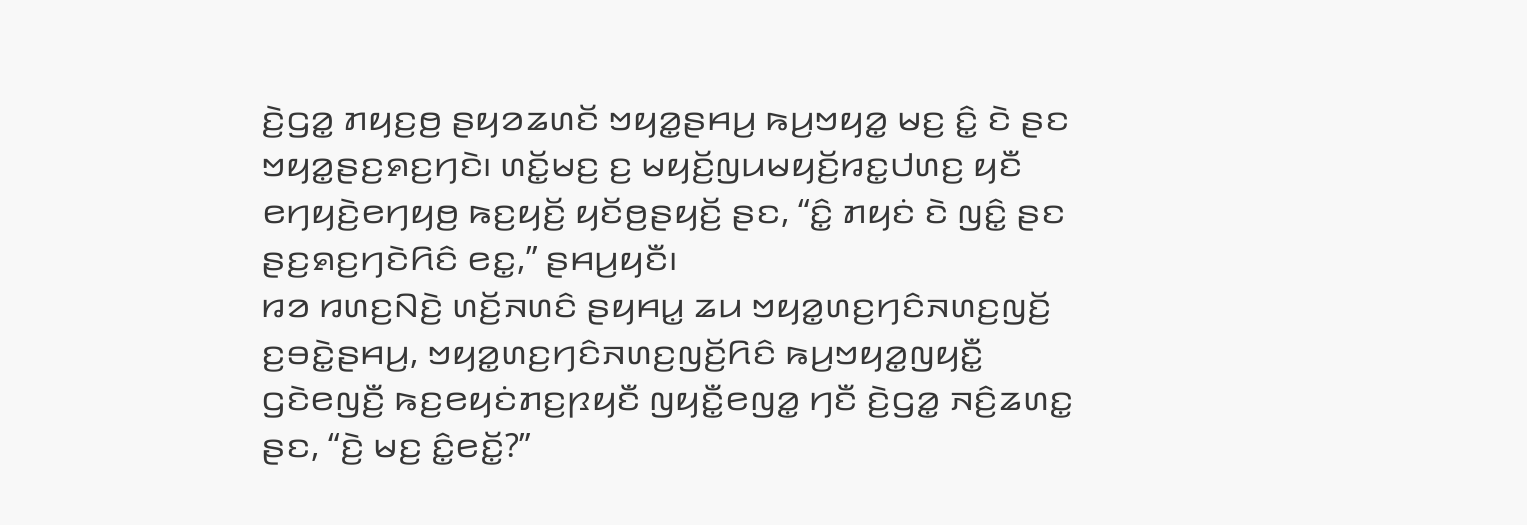ꤢꤧ꤬ꤞꤤ꤭ ꤊꤟꤢ꤬ꤥ꤬ ꤔꤟꤤꤘꤛꤢꤩ ꤠꤟꤤ꤭ꤔꤌꤣ꤬ ꤒꤣ꤬ꤠꤟꤤ꤭ ꤗꤢ꤬ ꤢꤨ꤭ ꤢꤧ ꤔꤢ ꤠꤟꤤ꤭ꤔꤢ꤬ꤎꤢ꤬ꤚꤢꤧ꤯ ꤛꤢꤩ꤭ꤗꤢ꤬ ꤢ꤬ ꤗꤟꤢꤩ꤬ꤜꤣꤗꤟꤢꤩ꤬ꤙꤢ꤭ꤓꤛꤢ꤬ ꤟꤢꤪ ꤕꤚꤟꤢꤧ꤬ꤕꤚꤟꤥ꤬ ꤒꤢ꤬ꤟꤢꤩ꤬ ꤟꤢꤩꤥ꤬ꤔꤟꤢꤩ꤬ ꤔꤢ, “ꤢꤨ꤭ ꤊꤟꤢꤦ ꤢꤧ ꤜꤢꤨ꤭ ꤔꤢ ꤔꤢ꤬ꤎꤢ꤬ꤚꤢꤧꤖꤢꤨ ꤕꤢ꤭,” ꤔꤌꤣ꤬ꤟꤢꤪ꤯
ꤙꤤ ꤙꤛꤢ꤬ꤡꤢꤧ꤬ ꤛꤢꤩ꤬ꤏꤛꤢꤨ ꤔꤟꤌꤣ꤭ ꤘꤣ ꤠꤟꤤ꤭ꤛꤢ꤬ꤚꤢꤨꤏꤛꤢ꤬ꤜꤢꤩ꤬ ꤢ꤬ꤋꤢꤧ꤭ꤔꤌꤣ꤬, ꤠꤟꤤ꤭ꤛꤢ꤬ꤚꤢꤨꤏꤛꤢ꤬ꤜꤢꤩ꤬ꤖꤢꤨ ꤒꤣ꤬ꤠꤟꤤ꤭ꤜꤟꤢꤪ꤭ ꤞꤢꤧꤕꤜꤢꤪ꤬ ꤒꤢ꤬ꤕꤟꤢꤦꤊꤢ꤬ꤐꤟꤢꤪ ꤜꤟꤢꤪ꤭ꤕꤜꤤ꤭ ꤚꤢꤪ ꤢꤧ꤬ꤞꤤ꤭ ꤏꤢꤨ꤬ꤘꤛꤢ꤭ ꤔꤢ, “ꤢꤧ꤬ ꤗꤢ꤬ ꤢꤨ꤭ꤕꤢꤩ꤭?”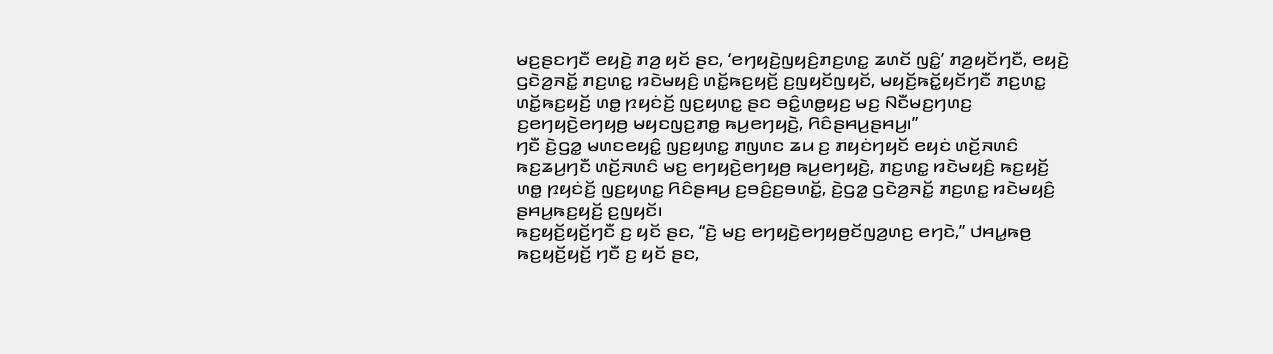ꤗꤢ꤬ꤔꤢꤚꤢꤪ ꤕꤟꤢꤧ꤬ ꤊꤤ꤬ ꤟꤢꤩ ꤔꤢ, ‘ꤕꤚꤟꤢꤧ꤬ꤜꤟꤢꤨ꤬ꤊꤢ꤬ꤛꤢ꤭ ꤘꤛꤢꤩ ꤜꤢꤨ꤭’ ꤊꤤ꤬ꤟꤢꤩꤚꤢꤪ, ꤕꤟꤢꤧ꤬ ꤞꤢꤧꤤ꤬ꤏꤢꤩ꤭ ꤊꤢ꤬ꤛꤢ꤭ ꤙꤢꤧꤗꤟꤢꤨ꤬ ꤛꤢꤩ꤭ꤒꤢ꤬ꤟꤢꤩ꤬ ꤢ꤬ꤜꤟꤢꤩꤜꤟꤢꤩ, ꤗꤟꤢꤩ꤬ꤒꤢꤩ꤭ꤟꤢꤩꤚꤢꤪ ꤊꤢ꤬ꤛꤢ꤭ ꤛꤢꤩ꤭ꤒꤢ꤬ꤟꤢꤩ꤬ ꤛꤥ꤭ ꤐꤟꤢꤦꤢꤩ꤬ ꤜꤢ꤬ꤟꤛꤢ꤭ ꤔꤢ ꤋꤢꤨ꤭ꤛꤥ꤭ꤟꤢ꤬ ꤗꤢ꤬ ꤡꤢꤪꤗꤢ꤬ꤚꤛꤢ꤬ ꤢ꤬ꤕꤚꤟꤢꤧ꤬ꤕꤚꤟꤥ꤬ ꤗꤟꤢꤜꤢ꤬ꤊꤥ꤭ ꤒꤣ꤬ꤕꤚꤟꤢꤧ꤬, ꤖꤢꤨꤔꤌꤣ꤬ꤔꤌꤣ꤬꤯”
ꤚꤢꤪ ꤢꤧ꤬ꤞꤤ꤭ ꤗꤛꤢꤕꤟꤢꤨ꤭ ꤜꤢ꤬ꤟꤛꤢ꤭ ꤊꤜꤛꤢ ꤘꤣ ꤢ꤬ ꤊꤟꤢꤦꤚꤟꤢꤩ ꤕꤟꤢꤦ ꤛꤢꤩ꤬ꤏꤛꤢꤨ ꤒꤢ꤬ꤘꤣ꤬ꤚꤢꤪ ꤛꤢꤩ꤬ꤏꤛꤢꤨ ꤗꤢ꤬ ꤕꤚꤟꤢꤧ꤬ꤕꤚꤟꤥ꤬ ꤒꤣ꤬ꤕꤚꤟꤢꤧ꤬, ꤊꤢ꤬ꤛꤢ꤭ ꤙꤢꤧꤗꤟꤢꤨ꤬ ꤒꤢ꤬ꤟꤢꤩ꤬ ꤛꤥ꤭ ꤐꤟꤢꤦꤢꤩ꤬ ꤜꤢ꤬ꤟꤛꤢ꤭ ꤖꤢꤨꤔꤌꤣ꤬ ꤢ꤬ꤋꤢꤨ꤬ꤢ꤬ꤋꤛꤢꤩ꤭, ꤢꤧ꤬ꤞꤤ꤭ ꤞꤢꤧꤤ꤬ꤏꤢꤩ꤭ ꤊꤢ꤬ꤛꤢ꤭ ꤙꤢꤧꤗꤟꤢꤨ꤬ ꤔꤌꤣ꤬ꤒꤢ꤬ꤟꤢꤩ꤬ ꤢ꤬ꤜꤟꤢꤩ꤯
ꤒꤢ꤬ꤟꤢꤩ꤬ꤟꤢꤩ꤬ꤚꤢꤪ ꤢ꤬ ꤟꤢꤩ ꤔꤢ, “ꤢꤧ꤬ ꤗꤢ꤬ ꤕꤚꤟꤢꤧ꤬ꤕꤚꤟꤥ꤬ꤢꤩꤜꤤ꤬ꤛꤢ꤬ ꤕꤚꤢꤧ,” ꤓꤌꤣ꤭ꤒꤥ꤬ ꤒꤢ꤬ꤟꤢꤩ꤬ꤟꤢꤩ꤬ ꤚꤢꤪ ꤢ꤬ ꤟꤢꤩ ꤔꤢ,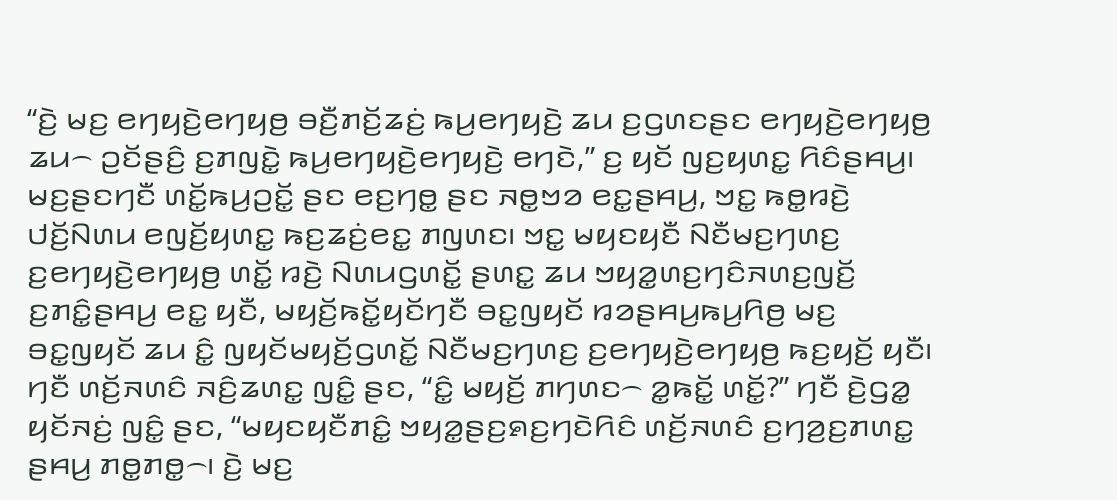“ꤢꤧ꤬ ꤗꤢ꤬ ꤕꤚꤟꤢꤧ꤬ꤕꤚꤟꤥ꤬ ꤋꤢꤪ꤬ꤊꤢꤩ꤬ꤘꤢꤦ꤬ ꤒꤣ꤬ꤕꤚꤟꤢꤧ꤬ ꤘꤣ ꤢ꤬ꤞꤛꤢꤔꤢ ꤕꤚꤟꤢꤧ꤬ꤕꤚꤟꤥ꤬ ꤘꤣ꤮ ꤑꤢꤩꤔꤢꤨ꤬ ꤢ꤬ꤊꤜꤢꤧ꤭ ꤒꤣ꤬ꤕꤚꤟꤢꤧ꤬ꤕꤚꤟꤢꤧ꤬ ꤕꤚꤢꤧ,” ꤢ꤬ ꤟꤢꤩ ꤜꤢ꤬ꤟꤛꤢ꤭ ꤖꤢꤨꤔꤌꤣ꤬꤯
ꤗꤢ꤬ꤔꤢꤚꤢꤪ ꤛꤢꤩ꤭ꤒꤣ꤬ꤑꤢꤩ꤭ ꤔꤢ ꤕꤢ꤬ꤚꤥ꤭ ꤔꤢ ꤏꤥ꤭ꤠꤤ ꤕꤢ꤭ꤔꤌꤣ꤬, ꤠꤢ꤭ ꤒꤥ꤭ꤙꤢꤧ꤬ ꤓꤢꤩ꤬ꤡꤛꤣ ꤕꤜꤢꤩ꤬ꤟꤛꤢ꤭ ꤒꤢ꤬ꤘꤢꤦ꤬ꤕꤢ꤭ ꤊꤜꤛꤢ꤯ ꤠꤢ꤭ ꤗꤟꤢꤟꤢꤪ ꤡꤢꤪꤗꤢ꤬ꤚꤛꤢ꤬ ꤢ꤬ꤕꤚꤟꤢꤧ꤬ꤕꤚꤟꤥ꤬ ꤛꤢꤩ꤭ ꤙꤢꤧ꤬ ꤡꤛꤣꤞꤛꤢꤩ꤭ ꤔꤛꤢ꤭ ꤘꤣ ꤠꤟꤤ꤭ꤛꤢ꤬ꤚꤢꤨꤏꤛꤢ꤬ꤜꤢꤩ꤬ ꤢ꤬ꤊꤢꤨ꤭ꤔꤌꤣ꤬ ꤕꤢ꤭ ꤟꤢꤪ, ꤗꤟꤢꤩ꤬ꤒꤢꤩ꤭ꤟꤢꤩꤚꤢꤪ ꤋꤢ꤭ꤜꤟꤢꤩ ꤙꤤꤔꤌꤣ꤬ꤒꤣ꤬ꤖꤥ꤬ ꤗꤢ꤬ ꤋꤢ꤭ꤜꤟꤢꤩ ꤘꤣ ꤢꤨ꤭ ꤜꤟꤢꤩꤗꤟꤢꤩ꤬ꤞꤛꤢꤩ꤭ ꤡꤢꤪꤗꤢ꤬ꤚꤛꤢ꤬ ꤢ꤬ꤕꤚꤟꤢꤧ꤬ꤕꤚꤟꤥ꤬ ꤒꤢ꤬ꤟꤢꤩ꤬ ꤟꤢꤪ꤯
ꤚꤢꤪ ꤛꤢꤩ꤬ꤏꤛꤢꤨ ꤏꤢꤨ꤬ꤘꤛꤢ꤭ ꤜꤢꤨ꤭ ꤔꤢ, “ꤢꤨ꤭ ꤗꤟꤢꤩ꤬ ꤊꤚꤛꤢ꤮ ꤤ꤭ꤒꤢꤩ꤭ ꤛꤢꤩ꤭?” ꤚꤢꤪ ꤢꤧ꤬ꤞꤤ꤭ ꤟꤢꤩꤏꤢꤦ꤬ ꤜꤢꤨ꤭ ꤔꤢ, “ꤗꤟꤢꤟꤢꤪꤊꤢꤨ꤭ ꤠꤟꤤ꤭ꤔꤢ꤬ꤎꤢ꤬ꤚꤢꤧꤖꤢꤨ ꤛꤢꤩ꤬ꤏꤛꤢꤨ ꤢ꤬ꤚꤤ꤬ꤢ꤬ꤊꤛꤢ꤭ ꤔꤌꤣ꤬ ꤊꤥ꤭ꤊꤥ꤭꤮꤯ ꤢꤧ꤬ ꤗꤢ꤬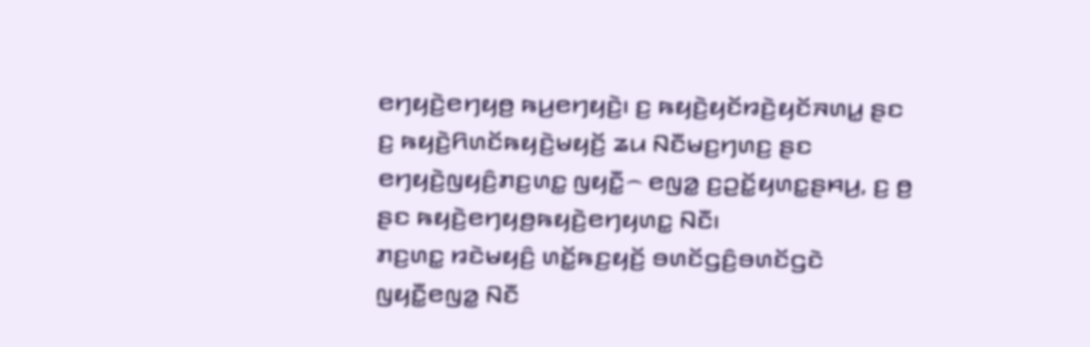ꤕꤚꤟꤢꤧ꤬ꤕꤚꤟꤥ꤬ ꤒꤣ꤬ꤕꤚꤟꤢꤧ꤬꤯ ꤢ꤬ ꤒꤟꤢꤧ꤬ꤟꤢꤩꤙꤢꤧ꤬ꤟꤢꤩꤏꤛꤣ꤭ ꤔꤢ ꤢ꤬ ꤒꤟꤢꤧ꤬ꤖꤛꤢꤩꤒꤟꤢꤧ꤬ꤗꤟꤢꤩ꤬ ꤘꤣ ꤡꤢꤪꤗꤢ꤬ꤚꤛꤢ꤬ ꤔꤢ ꤕꤚꤟꤢꤧ꤬ꤜꤟꤢꤨ꤬ꤊꤢ꤬ꤛꤢ꤭ ꤜꤟꤢꤪ꤭꤮ ꤕꤜꤤ꤭ ꤢ꤬ꤑꤢꤩ꤭ꤟꤛꤢ꤭ꤔꤌꤣ꤬, ꤢ꤬ ꤥ꤬ ꤔꤢ ꤒꤟꤢꤧ꤬ꤕꤚꤟꤥ꤬ꤒꤟꤢꤧ꤬ꤕꤚꤟꤛꤢ꤭ ꤡꤢꤪ꤯
ꤊꤢ꤬ꤛꤢ꤭ ꤙꤢꤧꤗꤟꤢꤨ꤬ ꤛꤢꤩ꤭ꤒꤢ꤬ꤟꤢꤩ꤬ ꤋꤛꤢꤩꤞꤢꤨ꤬ꤋꤛꤢꤩꤞꤢꤧ ꤜꤟꤢꤪ꤭ꤕꤜꤤ꤭ ꤡꤢꤪ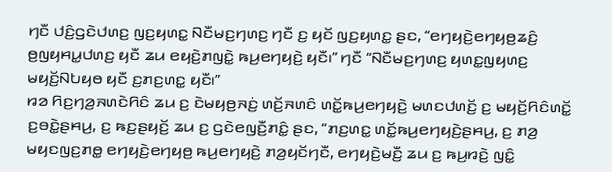ꤚꤢꤪ ꤓꤢꤨ꤬ꤞꤢꤧꤓꤛꤢ꤬ ꤜꤢ꤬ꤟꤛꤢ꤭ ꤡꤢꤪꤗꤢ꤬ꤚꤛꤢ꤬ ꤚꤢꤪ ꤢ꤬ ꤟꤢꤩ ꤜꤢ꤬ꤟꤛꤢ꤭ ꤔꤢ, “ꤕꤚꤟꤢꤧ꤬ꤕꤚꤟꤥ꤬ꤘꤢꤨ꤬ ꤥ꤬ꤜꤟꤌꤣ꤭ꤓꤛꤢ꤬ ꤟꤢꤪ ꤘꤣ ꤕꤟꤢꤧ꤬ꤊꤜꤢꤧ꤭ ꤒꤣ꤬ꤕꤚꤟꤢꤧ꤬ ꤟꤢꤪ꤯” ꤚꤢꤪ “ꤡꤢꤪꤗꤢ꤬ꤚꤛꤢ꤬ ꤟꤛꤢ꤭ꤜꤟꤛꤢ꤬ ꤗꤟꤢꤩ꤬ꤡꤝꤟꤥ ꤟꤢꤪ ꤢ꤬ꤊꤢ꤬ꤛꤢ꤭ ꤟꤢꤪ꤯”
ꤙꤤ ꤖꤢ꤬ꤚꤤ꤬ꤏꤛꤢꤧꤖꤢꤨ ꤘꤣ ꤢ꤬ ꤢꤧꤗꤟꤥ꤬ꤏꤢꤦ꤬ ꤛꤢꤩ꤬ꤏꤛꤢꤨ ꤛꤢꤩ꤭ꤒꤣ꤬ꤕꤚꤟꤢꤧ꤬ ꤗꤛꤢꤓꤛꤢꤩ꤬ ꤢ꤬ ꤗꤟꤢꤩ꤬ꤖꤢꤨꤛꤢꤩ꤭ ꤢ꤬ꤋꤢꤧ꤭ꤔꤌꤣ꤬, ꤢ꤬ ꤒꤢ꤬ꤔꤟꤢꤩ꤬ ꤘꤣ ꤢ꤬ ꤞꤢꤧꤕꤜꤢꤪ꤬ꤊꤢꤨ꤭ ꤔꤢ, “ꤊꤢ꤬ꤛꤢ꤭ ꤛꤢꤩ꤭ꤒꤣ꤬ꤕꤚꤟꤢꤧ꤬ꤔꤌꤣ꤬, ꤢ꤬ ꤊꤤ꤬ ꤗꤟꤢꤜꤢ꤬ꤊꤥ꤭ ꤕꤚꤟꤢꤧ꤬ꤕꤚꤟꤥ꤬ ꤒꤣ꤬ꤕꤚꤟꤢꤧ꤬ ꤊꤤ꤬ꤟꤢꤩꤚꤢꤪ, ꤕꤚꤟꤢꤧ꤬ꤗꤢꤪ꤬ ꤘꤣ ꤢ꤬ ꤒꤣ꤬ꤙꤢꤧ꤬ ꤜꤢꤨ꤭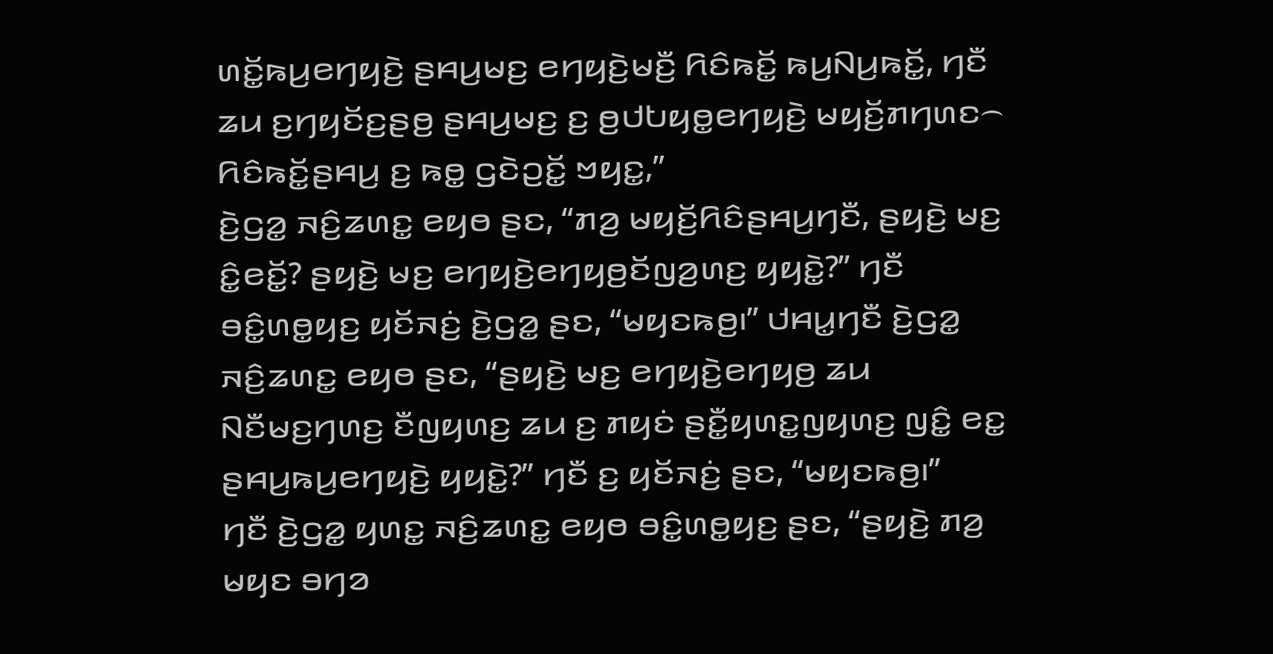ꤛꤢꤩ꤭ꤒꤣ꤬ꤕꤚꤟꤢꤧ꤬ ꤔꤌꤣ꤬ꤗꤢ꤬ ꤕꤚꤟꤢꤧ꤬ꤗꤢꤪ꤬ ꤖꤢꤨꤒꤢꤩ꤭ ꤒꤣ꤬ꤡꤣ꤬ꤒꤢꤩ꤭, ꤚꤢꤪ ꤘꤣ ꤢ꤬ꤚꤟꤢꤩꤢ꤬ꤔꤥ꤬ ꤔꤌꤣ꤬ꤗꤢ꤬ ꤢ꤬ ꤥ꤬ꤓꤝꤟꤥ꤭ꤕꤚꤟꤢꤧ꤬ ꤗꤟꤢꤩ꤬ꤊꤚꤛꤢ꤮ ꤖꤢꤨꤒꤢꤩ꤭ꤔꤌꤣ꤬ ꤢ꤬ ꤒꤥ꤭ ꤞꤢꤧꤑꤢꤩ꤭ ꤠꤟꤢ꤭,”
ꤢꤧ꤬ꤞꤤ꤭ ꤏꤢꤨ꤬ꤘꤛꤢ꤭ ꤕꤟꤥ ꤔꤢ, “ꤊꤤ꤬ ꤗꤟꤢꤩ꤬ꤖꤢꤨꤔꤌꤣ꤬ꤚꤢꤪ, ꤔꤟꤢꤧ꤬ ꤗꤢ꤬ ꤢꤨ꤭ꤕꤢꤩ꤭? ꤔꤟꤢꤧ꤬ ꤗꤢ꤬ ꤕꤚꤟꤢꤧ꤬ꤕꤚꤟꤥ꤬ꤢꤩꤜꤤ꤬ꤛꤢ꤬ ꤟꤟꤢꤧ꤭?” ꤚꤢꤪ ꤋꤢꤨ꤭ꤛꤥ꤭ꤟꤢ꤬ ꤟꤢꤩꤏꤢꤦ꤬ ꤢꤧ꤬ꤞꤤ꤭ ꤔꤢ, “ꤗꤟꤢꤒꤥ꤬꤯” ꤓꤌꤣ꤭ꤚꤢꤪ ꤢꤧ꤬ꤞꤤ꤭ ꤏꤢꤨ꤬ꤘꤛꤢ꤭ ꤕꤟꤥ ꤔꤢ, “ꤔꤟꤢꤧ꤬ ꤗꤢ꤬ ꤕꤚꤟꤢꤧ꤬ꤕꤚꤟꤥ꤬ ꤘꤣ ꤡꤢꤪꤗꤢ꤬ꤚꤛꤢ꤬ ꤢꤪꤜꤟꤛꤢ꤬ ꤘꤣ ꤢ꤬ ꤊꤟꤢꤦ ꤔꤢꤪ꤭ꤟꤛꤢ꤭ꤜꤟꤛꤢ꤬ ꤜꤢꤨ꤭ ꤕꤢ꤭ ꤔꤌꤣ꤬ꤒꤣ꤬ꤕꤚꤟꤢꤧ꤬ ꤟꤟꤢꤧ꤭?” ꤚꤢꤪ ꤢ꤬ ꤟꤢꤩꤏꤢꤦ꤬ ꤔꤢ, “ꤗꤟꤢꤒꤥ꤬꤯”
ꤚꤢꤪ ꤢꤧ꤬ꤞꤤ꤭ ꤟꤛꤢ꤭ ꤏꤢꤨ꤬ꤘꤛꤢ꤭ ꤕꤟꤥ ꤋꤢꤨ꤭ꤛꤥ꤭ꤟꤢ꤬ ꤔꤢ, “ꤔꤟꤢꤧ꤬ ꤊꤤ꤬ ꤗꤟꤢ ꤋꤚꤤ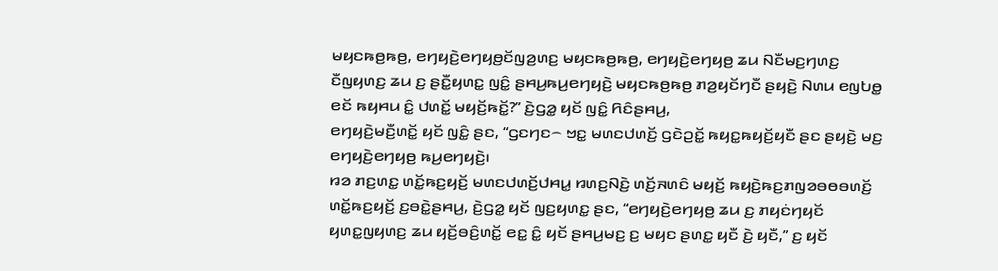ꤗꤟꤢꤒꤥ꤬ꤒꤥ꤬, ꤕꤚꤟꤢꤧ꤬ꤕꤚꤟꤥ꤬ꤢꤩꤜꤤ꤬ꤛꤢ꤬ ꤗꤟꤢꤒꤥ꤬ꤒꤥ꤬, ꤕꤚꤟꤢꤧ꤬ꤕꤚꤟꤥ꤬ ꤘꤣ ꤡꤢꤪꤗꤢ꤬ꤚꤛꤢ꤬ ꤢꤪꤜꤟꤛꤢ꤬ ꤘꤣ ꤢ꤬ ꤔꤢꤪ꤭ꤟꤛꤢ꤭ ꤜꤢꤨ꤭ ꤔꤌꤣ꤬ꤒꤣ꤬ꤕꤚꤟꤢꤧ꤬ ꤗꤟꤢꤒꤥ꤬ꤒꤥ꤬ ꤊꤤ꤬ꤟꤢꤩꤚꤢꤪ ꤔꤟꤢꤧ꤬ ꤡꤛꤣ ꤕꤜꤝꤥ꤭ ꤕꤢꤩ ꤒꤟꤌꤣ ꤢꤨ꤭ ꤓꤛꤢꤩ꤭ ꤗꤟꤢꤩ꤬ꤒꤢꤩ꤭?” ꤢꤧ꤬ꤞꤤ꤭ ꤟꤢꤩ ꤜꤢꤨ꤭ ꤖꤢꤨꤔꤌꤣ꤬,
ꤕꤚꤟꤢꤧ꤬ꤗꤢꤪ꤬ꤛꤢꤩ꤭ ꤟꤢꤩ ꤜꤢꤨ꤭ ꤔꤢ, “ꤞꤢꤚꤢ꤮ ꤠꤢ꤭ ꤗꤛꤢꤓꤛꤢꤩ꤬ ꤞꤢꤧꤑꤢꤩ꤭ ꤒꤟꤢ꤭ꤒꤟꤢꤩ꤬ꤟꤢꤪ ꤔꤢ ꤔꤟꤢꤧ꤬ ꤗꤢ꤬ ꤕꤚꤟꤢꤧ꤬ꤕꤚꤟꤥ꤬ ꤒꤣ꤬ꤕꤚꤟꤢꤧ꤬꤯
ꤙꤤ ꤊꤢ꤬ꤛꤢ꤭ ꤛꤢꤩ꤭ꤒꤢ꤬ꤟꤢꤩ꤬ ꤗꤛꤢꤓꤛꤢꤩ꤬ꤓꤌꤣ꤭ ꤙꤛꤢ꤬ꤡꤢꤧ꤬ ꤛꤢꤩ꤬ꤏꤛꤢꤨ ꤗꤟꤢꤩ꤬ ꤒꤟꤢꤧ꤬ꤒꤢ꤬ꤊꤜꤤꤋꤥꤋꤛꤢꤩ꤬ ꤛꤢꤩ꤭ꤒꤢ꤬ꤟꤢꤩ꤬ ꤢ꤬ꤋꤢꤧ꤭ꤔꤌꤣ꤬, ꤢꤧ꤬ꤞꤤ꤭ ꤟꤢꤩ ꤜꤢ꤬ꤟꤛꤢ꤭ ꤔꤢ, “ꤕꤚꤟꤢꤧ꤬ꤕꤚꤟꤥ꤬ ꤘꤣ ꤢ꤬ ꤊꤟꤢꤦꤚꤟꤢꤩ ꤟꤛꤢ꤭ꤜꤟꤛꤢ꤬ ꤘꤣ ꤟꤢꤩ꤬ꤋꤢꤨ꤬ꤛꤢꤩ꤭ ꤕꤢ꤭ ꤢꤨ꤭ ꤟꤢꤩ ꤔꤌꤣ꤬ꤗꤢ꤬ ꤢ꤬ ꤗꤟꤢ ꤔꤛꤢ꤭ ꤟꤢꤪ ꤢꤧ꤬ ꤟꤢꤪ,” ꤢ꤬ ꤟꤢꤩ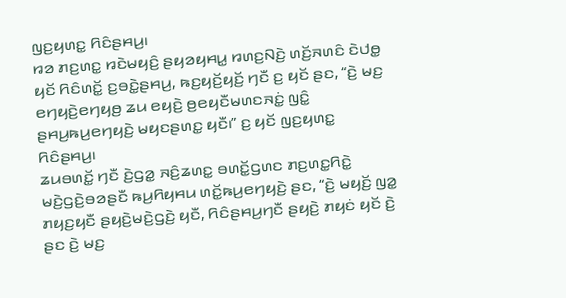ꤜꤢ꤬ꤟꤛꤢ꤭ ꤖꤢꤨꤔꤌꤣ꤬꤯
ꤙꤤ ꤊꤢ꤬ꤛꤢ꤭ ꤙꤢꤧꤗꤟꤢꤨ꤬ ꤔꤟꤤꤟꤌꤣ꤭ ꤙꤛꤢ꤬ꤡꤢꤧ꤬ ꤛꤢꤩ꤬ꤏꤛꤢꤨ ꤢꤧꤓꤥ꤭ ꤟꤢꤩ ꤖꤢꤨꤛꤢꤩ꤭ ꤢ꤬ꤋꤢꤧ꤭ꤔꤌꤣ꤬, ꤒꤢ꤬ꤟꤢꤩ꤬ꤟꤢꤩ꤬ ꤚꤢꤪ ꤢ꤬ ꤟꤢꤩ ꤔꤢ, “ꤢꤧ꤬ ꤗꤢ꤬ ꤕꤚꤟꤢꤧ꤬ꤕꤚꤟꤥ꤬ ꤘꤣ ꤕꤟꤢꤧ꤬ ꤥ꤬ꤕꤟꤢꤪꤗꤛꤢꤏꤢꤦ꤭ ꤜꤢꤨ꤭ ꤔꤌꤣ꤬ꤒꤣ꤬ꤕꤚꤟꤢꤧ꤬ ꤗꤟꤢꤔꤛꤢ꤭ ꤟꤢꤪ꤯” ꤢ꤬ ꤟꤢꤩ ꤜꤢ꤬ꤟꤛꤢ꤭ ꤖꤢꤨꤔꤌꤣ꤬꤯
ꤘꤣꤋꤛꤢꤩ꤭ ꤚꤢꤪ ꤢꤧ꤬ꤞꤤ꤭ ꤏꤢꤨ꤬ꤘꤛꤢ꤭ ꤋꤛꤢꤩ꤭ꤞꤛꤢ ꤊꤢ꤬ꤛꤢ꤭ꤖꤢꤧ꤭ ꤗꤢꤧ꤬ꤞꤢꤧ꤬ꤋꤤꤔꤢꤪ ꤒꤣ꤬ꤖꤟꤌꤣ ꤛꤢꤩ꤭ꤒꤣ꤬ꤕꤚꤟꤢꤧ꤬ ꤔꤢ, “ꤢꤧ꤬ ꤗꤟꤢꤩ꤬ ꤜꤤ꤭ ꤊꤟꤢ꤬ꤟꤢꤪ ꤔꤟꤢꤧ꤬ꤗꤢꤧ꤬ꤞꤢꤧ꤬ ꤟꤢꤪ, ꤖꤢꤨꤔꤌꤣ꤬ꤚꤢꤪ ꤔꤟꤢꤧ꤬ ꤊꤟꤢꤦ ꤟꤢꤩ ꤢꤧ꤬ ꤔꤢ ꤢꤧ꤬ ꤗꤢ꤬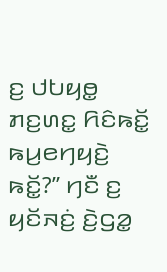ꤢ꤬ ꤓꤝꤟꤥ꤭ ꤊꤢ꤬ꤛꤢ꤭ ꤖꤢꤨꤒꤢꤩ꤭ ꤒꤣ꤬ꤕꤚꤟꤢꤧ꤬ ꤒꤢꤩ꤭?” ꤚꤢꤪ ꤢ꤬ ꤟꤢꤩꤏꤢꤦ꤬ ꤢꤧ꤬ꤞꤤ꤭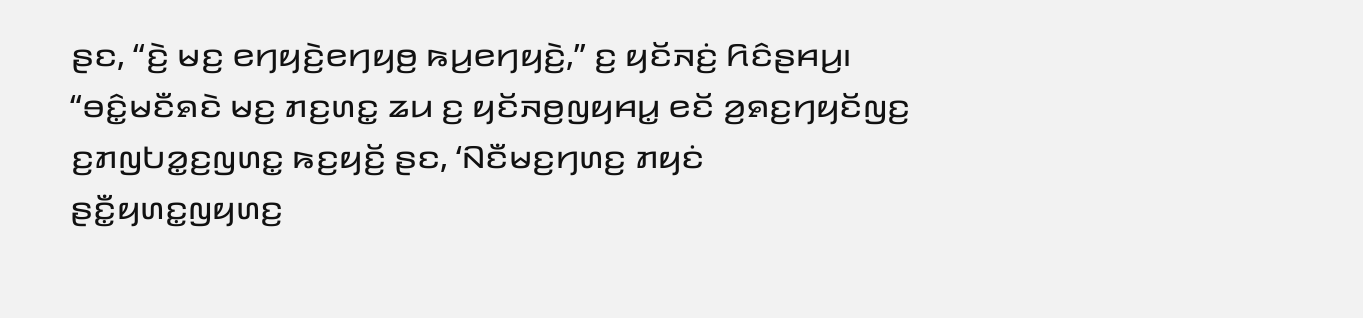ꤔꤢ, “ꤢꤧ꤬ ꤗꤢ꤬ ꤕꤚꤟꤢꤧ꤬ꤕꤚꤟꤥ꤬ ꤒꤣ꤬ꤕꤚꤟꤢꤧ꤬,” ꤢ꤬ ꤟꤢꤩꤏꤢꤦ꤬ ꤖꤢꤨꤔꤌꤣ꤬꤯
“ꤋꤢꤨ꤭ꤗꤢꤪꤎꤢꤧ ꤗꤢ꤬ ꤊꤢ꤬ꤛꤢ꤭ ꤘꤣ ꤢ꤬ ꤟꤢꤩꤏꤥ꤬ꤜꤟꤌꤣ꤭ ꤕꤢꤩ ꤤ꤬ꤎꤢ꤬ꤚꤟꤢꤩꤜꤢ꤬ ꤢ꤬ꤊꤜꤝꤤ꤭ꤢ꤬ꤜꤛꤢ꤭ ꤒꤢ꤬ꤟꤢꤩ꤬ ꤔꤢ, ‘ꤡꤢꤪꤗꤢ꤬ꤚꤛꤢ꤬ ꤊꤟꤢꤦ ꤔꤢꤪ꤭ꤟꤛꤢ꤭ꤜꤟꤛꤢ꤬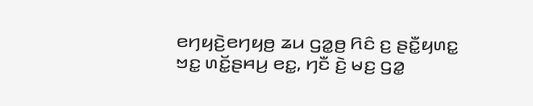ꤕꤚꤟꤢꤧ꤬ꤕꤚꤟꤥ꤬ ꤘꤣ ꤞꤤ꤭ꤥ꤬ ꤖꤢꤨ ꤢ꤬ ꤔꤢꤪ꤭ꤟꤛꤢ꤭ ꤠꤢ꤭ ꤛꤢꤩ꤭ꤔꤌꤣ꤬ ꤕꤢ꤭, ꤚꤢꤪ ꤢꤧ꤬ ꤗꤢ꤬ ꤞꤤ꤭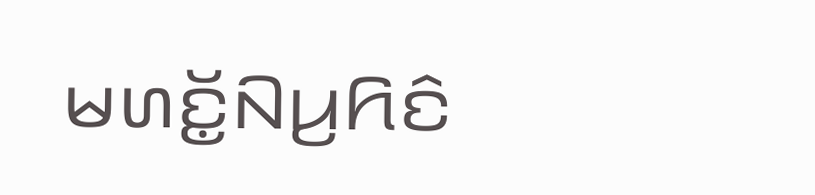ꤗꤛꤢꤩ꤭ꤡꤣ꤬ꤖꤢꤨ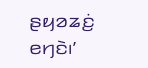ꤔꤟꤤꤘꤢꤦ꤬ ꤕꤚꤢꤧ꤯’